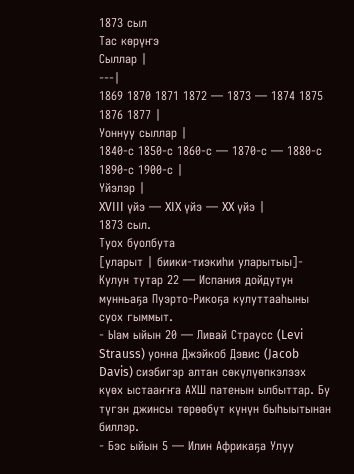1873 сыл
Тас көрүҥэ
Сыллар |
---|
1869 1870 1871 1872 — 1873 — 1874 1875 1876 1877 |
Уоннуу сыллар |
1840-с 1850-с 1860-с — 1870-с — 1880-с 1890-с 1900-с |
Үйэлэр |
XVIII үйэ — XIX үйэ — XX үйэ |
1873 сыл.
Туох буолбута
[уларыт | биики-тиэкиһи уларытыы]- Кулун тутар 22 — Испания дойдутун мунньаҕа Пуэрто-Рикоҕа кулуттааһыны суох гыммыт.
- Ыам ыйын 20 — Ливай Страусс (Levi Strauss) уонна Джэйкоб Дэвис (Jacob Davis) сиэбигэр алтан сөкүлүөпкэлээх күөх ыстааҥҥа АХШ патенын ылбыттар. Бу түгэн джинсы төрөөбүт күнүн быһыытынан биллэр.
- Бэс ыйын 5 — Илин Африкаҕа Улуу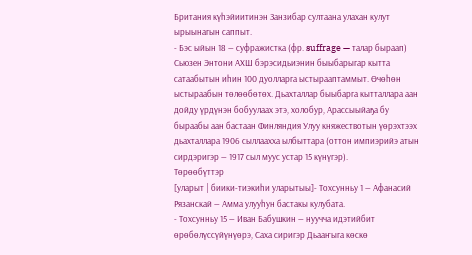Британия күһэйиитинэн Занзибар султаана улахан кулут ырыынагын саппыт.
- Бэс ыйын 18 — суфражистка (фр. suffrage — талар быраап) Сьюзен Энтони АХШ бэрэсидьиэнин быыбарыгар кытта сатаабытын иһин 100 дуолларга ыстырааптаммыт. Өчөһөн ыстыраабын төлөөбөтөх. Дьахталлар быыбарга кытталлара аан дойду үрдүнэн бобуулаах этэ, холобур, Арассыыйаҕа бу быраабы аан бастаан Финляндия Улуу княжествотын үөрэхтээх дьахталлара 1906 сыллаахха ылбыттара (оттон импиэрийэ атын сирдэригэр — 1917 сыл муус устар 15 күнүгэр).
Төрөөбүттэр
[уларыт | биики-тиэкиһи уларытыы]- Тохсунньу 1 — Афанасий Рязанскай — Амма улууһун бастакы кулубата.
- Тохсунньу 15 — Иван Бабушкин — нуучча идэтийбит өрөбөлүссүйүнүөрэ, Саха сиригэр Дьааҥыга көскө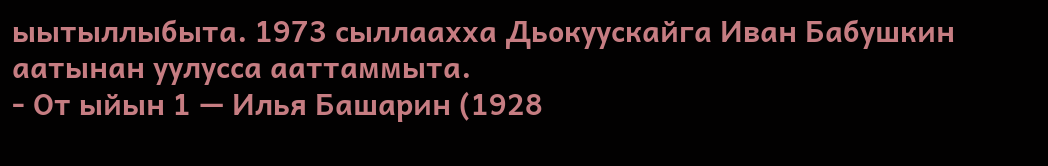ыытыллыбыта. 1973 сыллаахха Дьокуускайга Иван Бабушкин аатынан уулусса ааттаммыта.
- От ыйын 1 — Илья Башарин (1928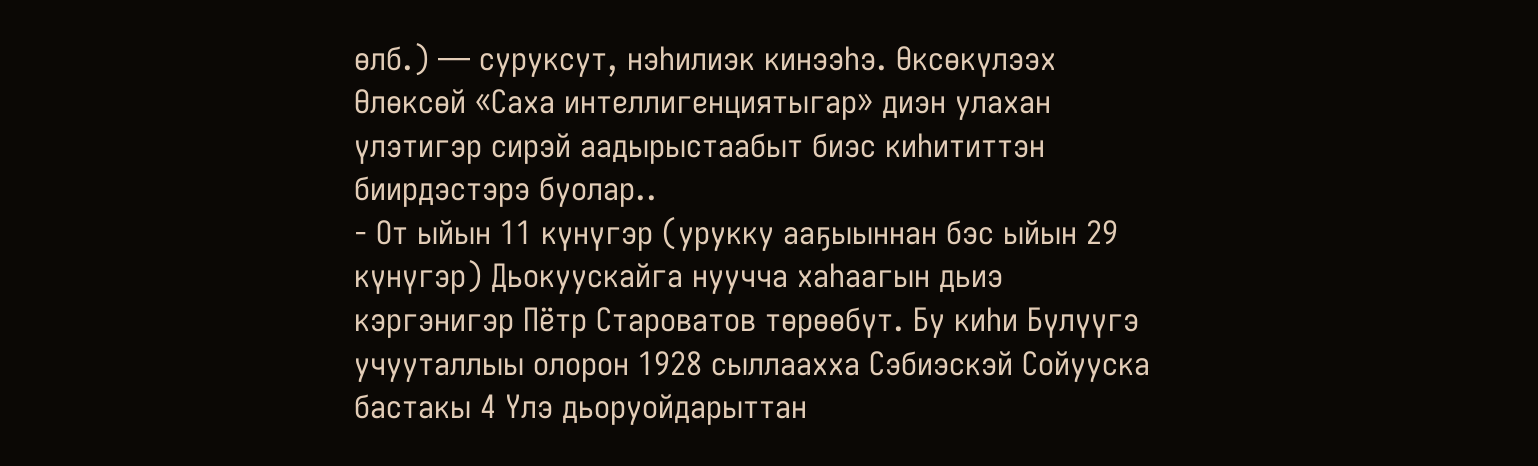өлб.) — суруксут, нэһилиэк кинээһэ. Өксөкүлээх Өлөксөй «Саха интеллигенциятыгар» диэн улахан үлэтигэр сирэй аадырыстаабыт биэс киһититтэн биирдэстэрэ буолар..
- От ыйын 11 күнүгэр (урукку ааҕыыннан бэс ыйын 29 күнүгэр) Дьокуускайга нуучча хаһаагын дьиэ кэргэнигэр Пётр Староватов төрөөбүт. Бу киһи Бүлүүгэ учууталлыы олорон 1928 сыллаахха Сэбиэскэй Сойууска бастакы 4 Үлэ дьоруойдарыттан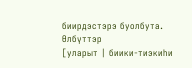биирдэстэрэ буолбута.
Өлбүттэр
[уларыт | биики-тиэкиһи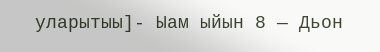уларытыы]- Ыам ыйын 8 — Дьон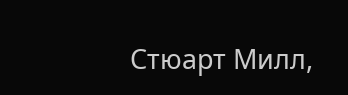Стюарт Милл,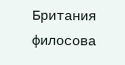Британия филосова